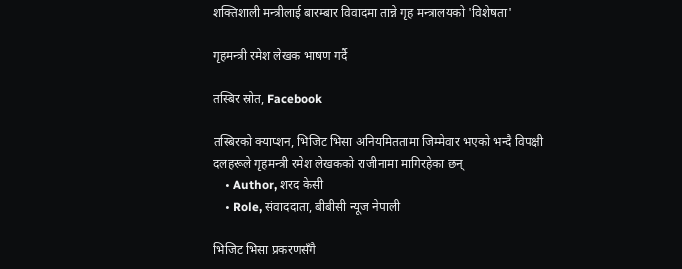शक्तिशाली मन्त्रीलाई बारम्बार विवादमा तान्ने गृह मन्त्रालयको 'विशेषता'

गृहमन्त्री रमेश लेखक भाषण गर्दै

तस्बिर स्रोत, Facebook

तस्बिरको क्याप्शन, भिजिट भिसा अनियमिततामा जिम्मेवार भएको भन्दै विपक्षी दलहरूले गृहमन्त्री रमेश लेखकको राजीनामा मागिरहेका छन्
    • Author, शरद केसी
    • Role, संवाददाता, बीबीसी न्यूज नेपाली

भिजिट भिसा प्रकरणसँगै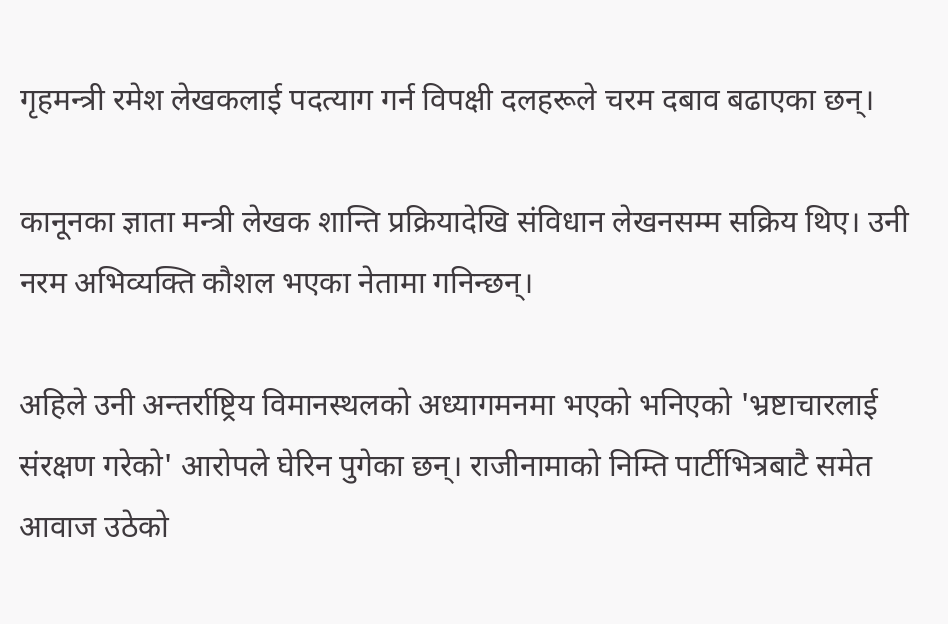गृहमन्त्री रमेश लेखकलाई पदत्याग गर्न विपक्षी दलहरूले चरम दबाव बढाएका छन्।

कानूनका ज्ञाता मन्त्री लेखक शान्ति प्रक्रियादेखि संविधान लेखनसम्म सक्रिय थिए। उनी नरम अभिव्यक्ति कौशल भएका नेतामा गनिन्छन्।

अहिले उनी अन्तर्राष्ट्रिय विमानस्थलको अध्यागमनमा भएको भनिएको 'भ्रष्टाचारलाई संरक्षण गरेको' आरोपले घेरिन पुगेका छन्। राजीनामाको निम्ति पार्टीभित्रबाटै समेत आवाज उठेको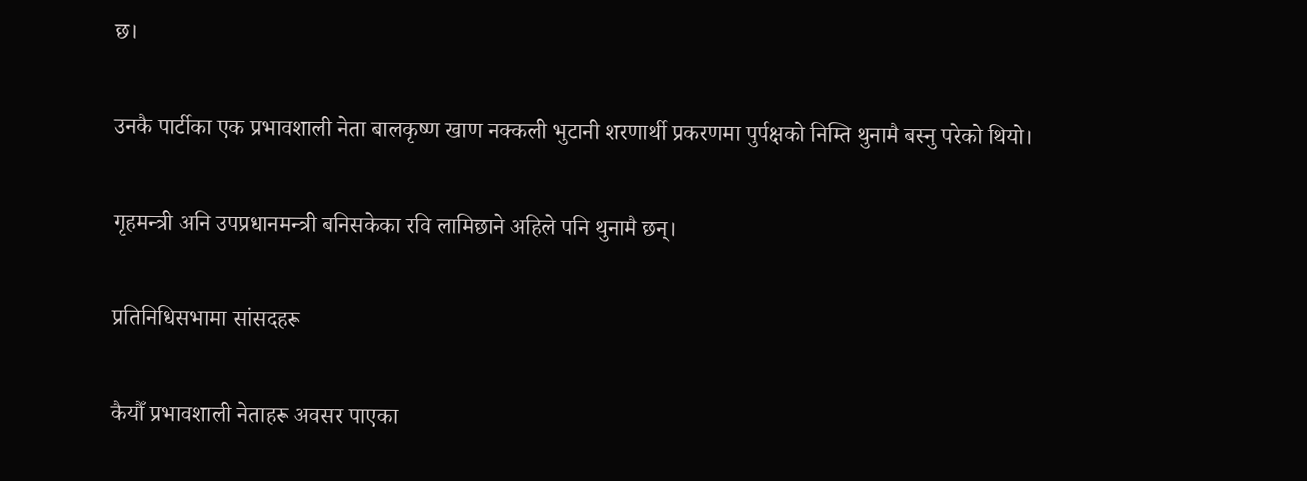छ।

उनकै पार्टीका एक प्रभावशाली नेता बालकृष्ण खाण नक्कली भुटानी शरणार्थी प्रकरणमा पुर्पक्षको निम्ति थुनामै बस्नु परेको थियो।

गृहमन्त्री अनि उपप्रधानमन्त्री बनिसकेका रवि लामिछाने अहिले पनि थुनामै छन्।

प्रतिनिधिसभामा सांसदहरू

कैयौँ प्रभावशाली नेताहरू अवसर पाएका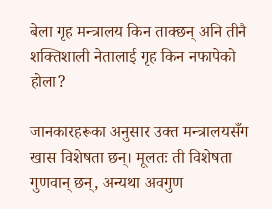बेला गृह मन्त्रालय किन ताक्छन् अनि तीनै शक्तिशाली नेतालाई गृह किन नफापेको होला?

जानकारहरूका अनुसार उक्त मन्त्रालयसँग खास विशेषता छन्। मूलतः ती विशेषता गुणवान् छन्, अन्यथा अवगुण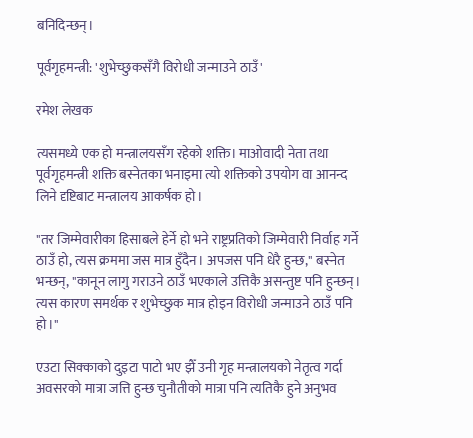बनिदिन्छन्।

पूर्वगृहमन्त्री: 'शुभेच्छुकसँगै विरोधी जन्माउने ठाउँ'

रमेश लेखक

त्यसमध्ये एक हो मन्त्रालयसँग रहेको शक्ति। माओवादी नेता तथा पूर्वगृहमन्त्री शक्ति बस्नेतका भनाइमा त्यो शक्तिको उपयोग वा आनन्द लिने दृष्टिबाट मन्त्रालय आकर्षक हो।

"तर जिम्मेवारीका हिसाबले हेर्ने हो भने राष्ट्रप्रतिको जिम्मेवारी निर्वाह गर्ने ठाउँ हो, त्यस क्रममा जस मात्र हुँदैन। अपजस पनि धेरै हुन्छ," बस्नेत भन्छन्, "कानून लागु गराउने ठाउँ भएकाले उत्तिकै असन्तुष्ट पनि हुन्छन्। त्यस कारण समर्थक र शुभेच्छुक मात्र होइन विरोधी जन्माउने ठाउँ पनि हो।"

एउटा सिक्काको दुइटा पाटो भए झैँ उनी गृह मन्त्रालयको नेतृत्व गर्दा अवसरको मात्रा जत्ति हुन्छ चुनौतीको मात्रा पनि त्यतिकै हुने अनुभव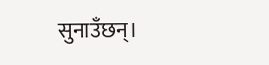सुनाउँछन्।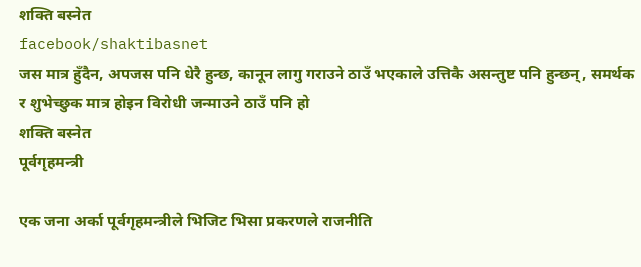शक्ति बस्नेत
facebook/shaktibasnet
जस मात्र हुँदैन, अपजस पनि धेरै हुन्छ, कानून लागु गराउने ठाउँ भएकाले उत्तिकै असन्तुष्ट पनि हुन्छन्, समर्थक र शुभेच्छुक मात्र होइन विरोधी जन्माउने ठाउँ पनि हो
शक्ति बस्नेत
पूर्वगृहमन्त्री

एक जना अर्का पूर्वगृहमन्त्रीले भिजिट भिसा प्रकरणले राजनीति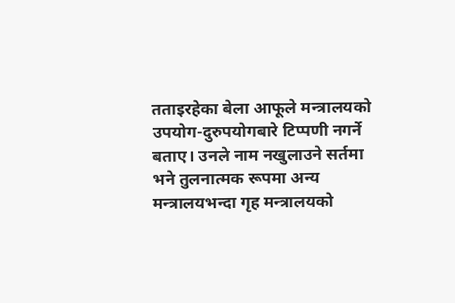तताइरहेका बेला आफूले मन्त्रालयको उपयोग-दुरुपयोगबारे टिप्पणी नगर्ने बताए। उनले नाम नखुलाउने सर्तमा भने तुलनात्मक रूपमा अन्य मन्त्रालयभन्दा गृह मन्त्रालयको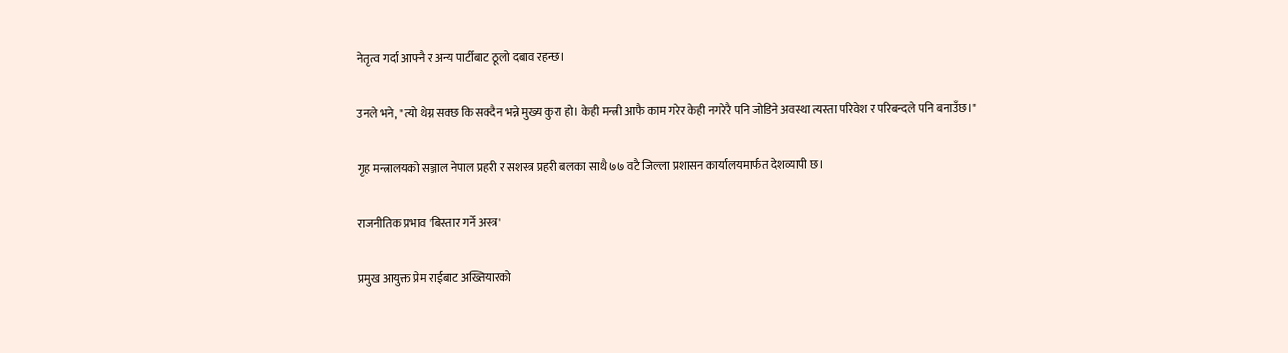नेतृत्व गर्दा आफ्नै र अन्य पार्टीबाट ठूलो दबाव रहन्छ।

उनले भने, "त्यो थेग्न सक्छ कि सक्दैन भन्ने मुख्य कुरा हो। केही मन्त्री आफै काम गरेर केही नगरेरै पनि जोडिने अवस्था त्यस्ता परिवेश र परिबन्दले पनि बनाउँछ।"

गृह मन्त्रालयको सञ्जाल नेपाल प्रहरी र सशस्त्र प्रहरी बलका साथै ७७ वटै जिल्ला प्रशासन कार्यालयमार्फत देशव्यापी छ।

राजनीतिक प्रभाव 'बिस्तार गर्ने अस्त्र'

प्रमुख आयुक्त प्रेम राईबाट अख्तियारको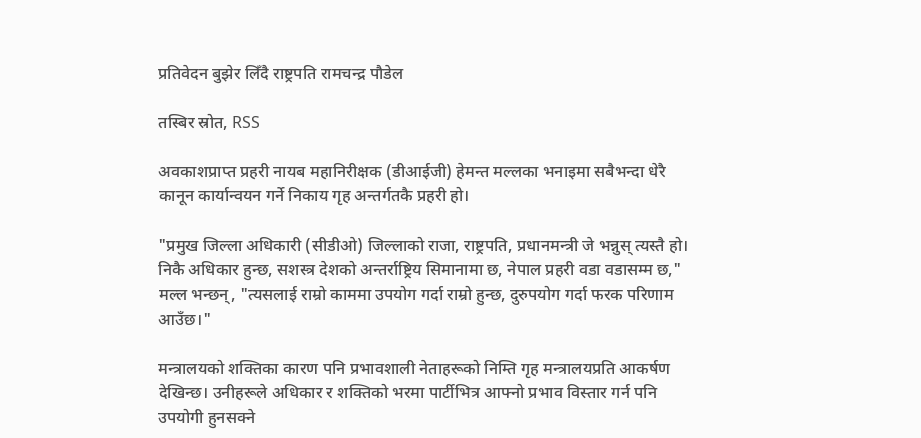प्रतिवेदन बुझेर लिँदै राष्ट्रपति रामचन्द्र पौडेल

तस्बिर स्रोत, RSS

अवकाशप्राप्त प्रहरी नायब महानिरीक्षक (डीआईजी) हेमन्त मल्लका भनाइमा सबैभन्दा धेरै कानून कार्यान्वयन गर्ने निकाय गृह अन्तर्गतकै प्रहरी हो।

"प्रमुख जिल्ला अधिकारी (सीडीओ) जिल्लाको राजा, राष्ट्रपति, प्रधानमन्त्री जे भन्नुस् त्यस्तै हो। निकै अधिकार हुन्छ, सशस्त्र देशको अन्तर्राष्ट्रिय सिमानामा छ, नेपाल प्रहरी वडा वडासम्म छ," मल्ल भन्छन्, "त्यसलाई राम्रो काममा उपयोग गर्दा राम्रो हुन्छ, दुरुपयोग गर्दा फरक परिणाम आउँछ।"

मन्त्रालयको शक्तिका कारण पनि प्रभावशाली नेताहरूको निम्ति गृह मन्त्रालयप्रति आकर्षण देखिन्छ। उनीहरूले अधिकार र शक्तिको भरमा पार्टीभित्र आफ्नो प्रभाव विस्तार गर्न पनि उपयोगी हुनसक्ने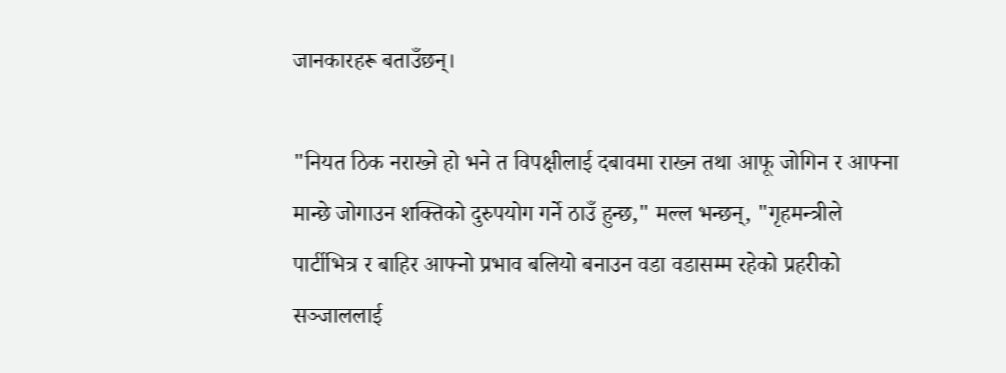जानकारहरू बताउँछन्।

"नियत ठिक नराख्ने हो भने त विपक्षीलाई दबावमा राख्न तथा आफू जोगिन र आफ्ना मान्छे जोगाउन शक्तिको दुरुपयोग गर्ने ठाउँ हुन्छ," मल्ल भन्छन्, "गृहमन्त्रीले पार्टीभित्र र बाहिर आफ्नो प्रभाव बलियो बनाउन वडा वडासम्म रहेको प्रहरीको सञ्जाललाई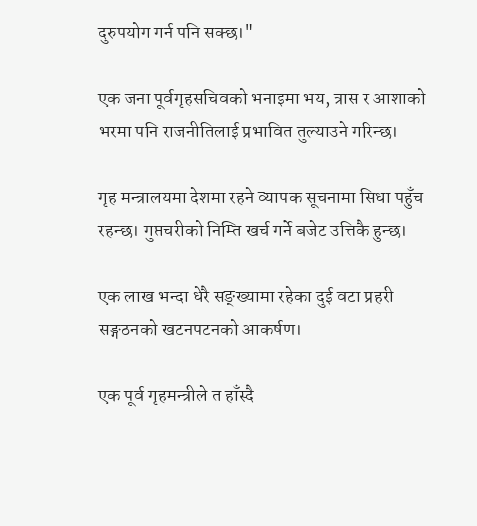दुरुपयोग गर्न पनि सक्छ।"

एक जना पूर्वगृहसचिवको भनाइमा भय, त्रास र आशाको भरमा पनि राजनीतिलाई प्रभावित तुल्याउने गरिन्छ।

गृह मन्त्रालयमा देशमा रहने व्यापक सूचनामा सिधा पहुँच रहन्छ। गुप्तचरीको निम्ति खर्च गर्ने बजेट उत्तिकै हुन्छ।

एक लाख भन्दा धेरै सङ्ख्यामा रहेका दुई वटा प्रहरी सङ्गठनको खटनपटनको आकर्षण।

एक पूर्व गृहमन्त्रीले त हाँस्दै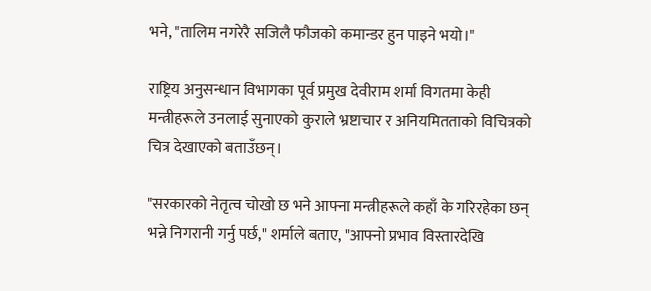भने, "तालिम नगरेरै सजिलै फौजको कमान्डर हुन पाइने भयो।"

राष्ट्रिय अनुसन्धान विभागका पूर्व प्रमुख देवीराम शर्मा विगतमा केही मन्त्रीहरूले उनलाई सुनाएको कुराले भ्रष्टाचार र अनियमितताको विचित्रको चित्र देखाएको बताउँछन्।

"सरकारको नेतृत्व चोखो छ भने आफ्ना मन्त्रीहरूले कहाँ के गरिरहेका छन् भन्ने निगरानी गर्नु पर्छ," शर्माले बताए, "आफ्नो प्रभाव विस्तारदेखि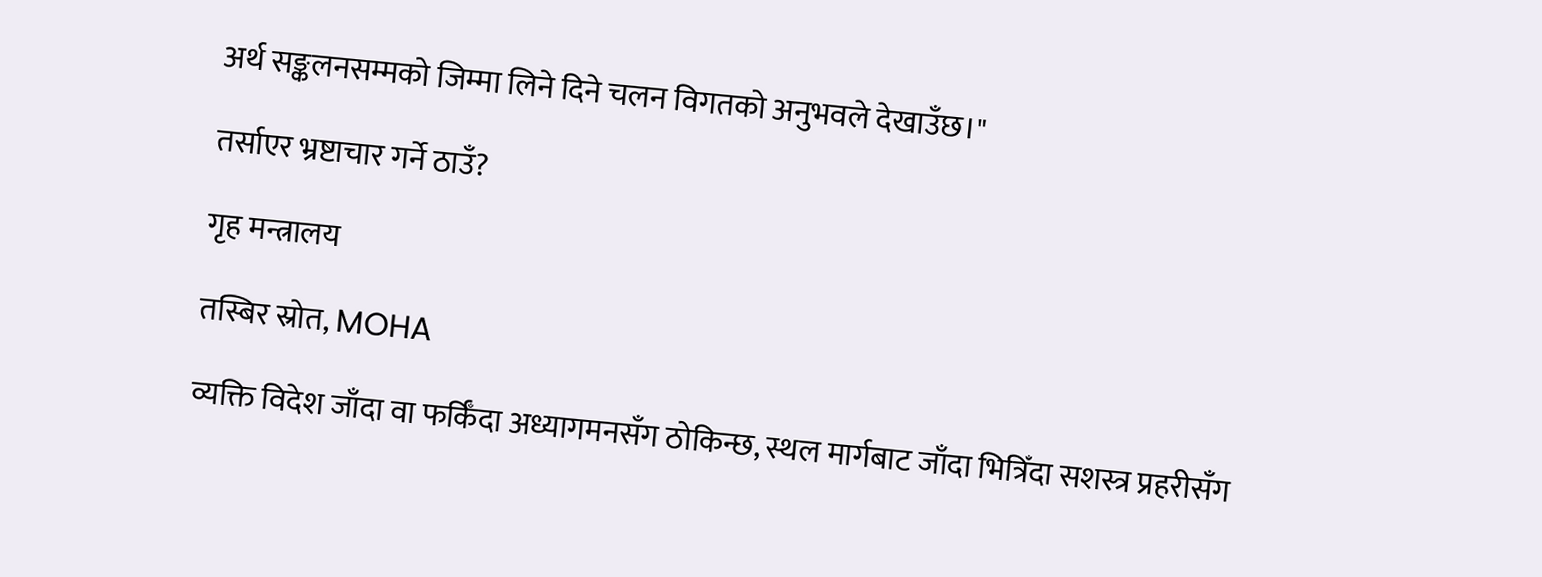अर्थ सङ्कलनसम्मको जिम्मा लिने दिने चलन विगतको अनुभवले देखाउँछ।"

तर्साएर भ्रष्टाचार गर्ने ठाउँ?

गृह मन्त्रालय

तस्बिर स्रोत, MOHA

व्यक्ति विदेश जाँदा वा फर्किँदा अध्यागमनसँग ठोकिन्छ, स्थल मार्गबाट जाँदा भित्रिँदा सशस्त्र प्रहरीसँग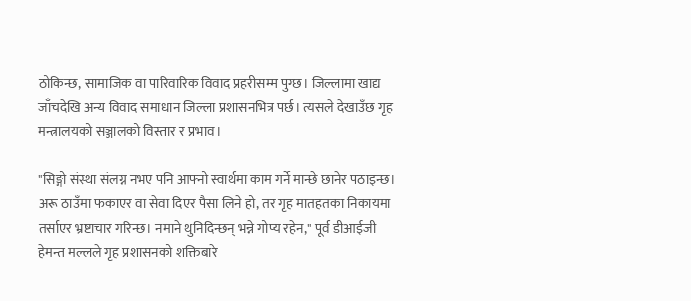ठोकिन्छ, सामाजिक वा पारिवारिक विवाद प्रहरीसम्म पुग्छ। जिल्लामा खाद्य जाँचदेखि अन्य विवाद समाधान जिल्ला प्रशासनभित्र पर्छ। त्यसले देखाउँछ गृह मन्त्रालयको सञ्जालको विस्तार र प्रभाव।

"सिङ्गो संस्था संलग्न नभए पनि आफ्नो स्वार्थमा काम गर्ने मान्छे छानेर पठाइन्छ। अरू ठाउँमा फकाएर वा सेवा दिएर पैसा लिने हो, तर गृह मातहतका निकायमा तर्साएर भ्रष्टाचार गरिन्छ। नमाने थुनिदिन्छन् भन्ने गोप्य रहेन," पूर्व डीआईजी हेमन्त मल्लले गृह प्रशासनको शक्तिबारे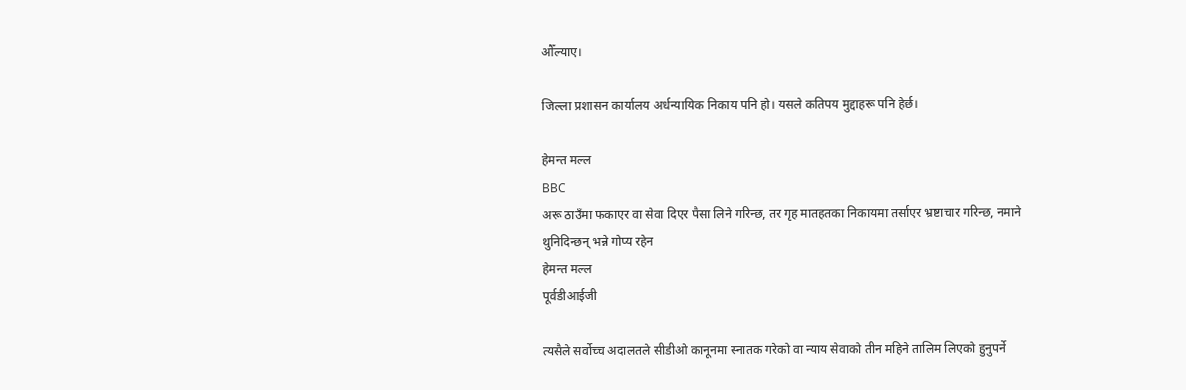औँल्याए।

जिल्ला प्रशासन कार्यालय अर्धन्यायिक निकाय पनि हो। यसले कतिपय मुद्दाहरू पनि हेर्छ।

हेमन्त मल्ल
BBC
अरू ठाउँमा फकाएर वा सेवा दिएर पैसा लिने गरिन्छ, तर गृह मातहतका निकायमा तर्साएर भ्रष्टाचार गरिन्छ, नमाने थुनिदिन्छन् भन्ने गोप्य रहेन
हेमन्त मल्ल
पूर्वडीआईजी

त्यसैले सर्वोच्च अदालतले सीडीओ कानूनमा स्नातक गरेको वा न्याय सेवाको तीन महिने तालिम लिएको हुनुपर्ने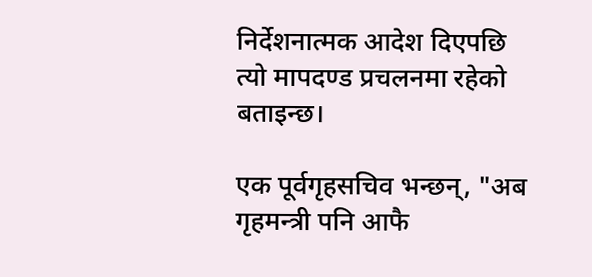निर्देशनात्मक आदेश दिएपछि त्यो मापदण्ड प्रचलनमा रहेको बताइन्छ।

एक पूर्वगृहसचिव भन्छन्, "अब गृहमन्त्री पनि आफै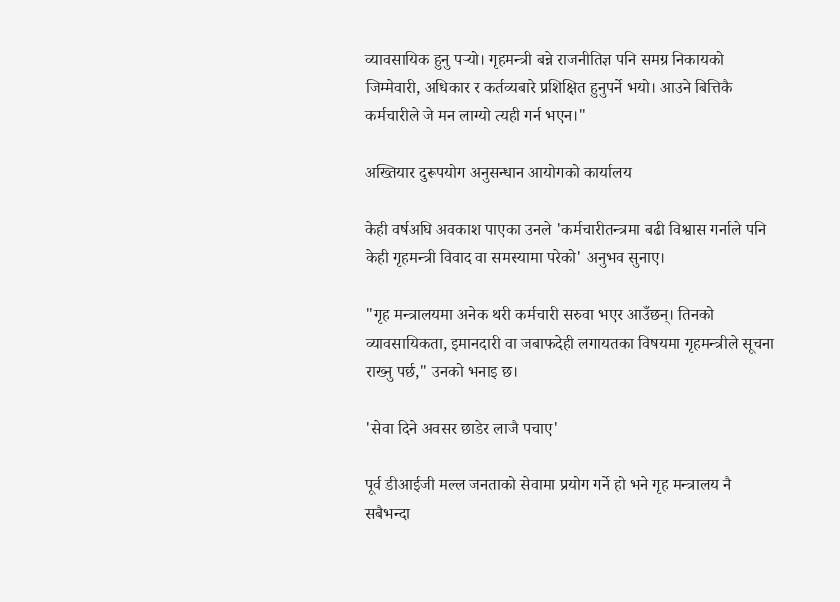व्यावसायिक हुनु पर्‍यो। गृहमन्त्री बन्ने राजनीतिज्ञ पनि समग्र निकायको जिम्मेवारी, अधिकार र कर्तव्यबारे प्रशिक्षित हुनुपर्ने भयो। आउने बित्तिकै कर्मचारीले जे मन लाग्यो त्यही गर्न भएन।"

अख्तियार दुरूपयोग अनुसन्धान आयोगको कार्यालय

केही वर्षअघि अवकाश पाएका उनले 'कर्मचारीतन्त्रमा बढी विश्वास गर्नाले पनि केही गृहमन्त्री विवाद वा समस्यामा परेको' अनुभव सुनाए।

"गृह मन्त्रालयमा अनेक थरी कर्मचारी सरुवा भएर आउँछन्। तिनको व्यावसायिकता, इमानदारी वा जबाफदेही लगायतका विषयमा गृहमन्त्रीले सूचना राख्नु पर्छ," उनको भनाइ छ।

'सेवा दिने अवसर छाडेर लाजै पचाए'

पूर्व डीआईजी मल्ल जनताको सेवामा प्रयोग गर्ने हो भने गृह मन्त्रालय नै सबैभन्दा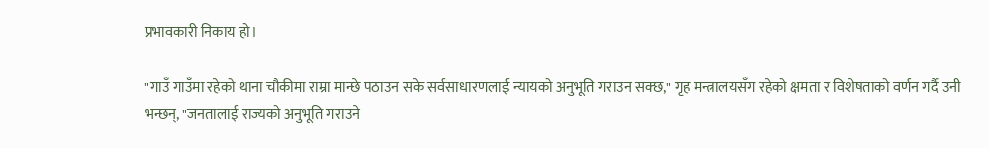प्रभावकारी निकाय हो।

"गाउँ गाउँमा रहेको थाना चौकीमा राम्रा मान्छे पठाउन सके सर्वसाधारणलाई न्यायको अनुभूति गराउन सक्छ," गृह मन्त्रालयसँग रहेको क्षमता र विशेषताको वर्णन गर्दै उनी भन्छन्, "जनतालाई राज्यको अनुभूति गराउने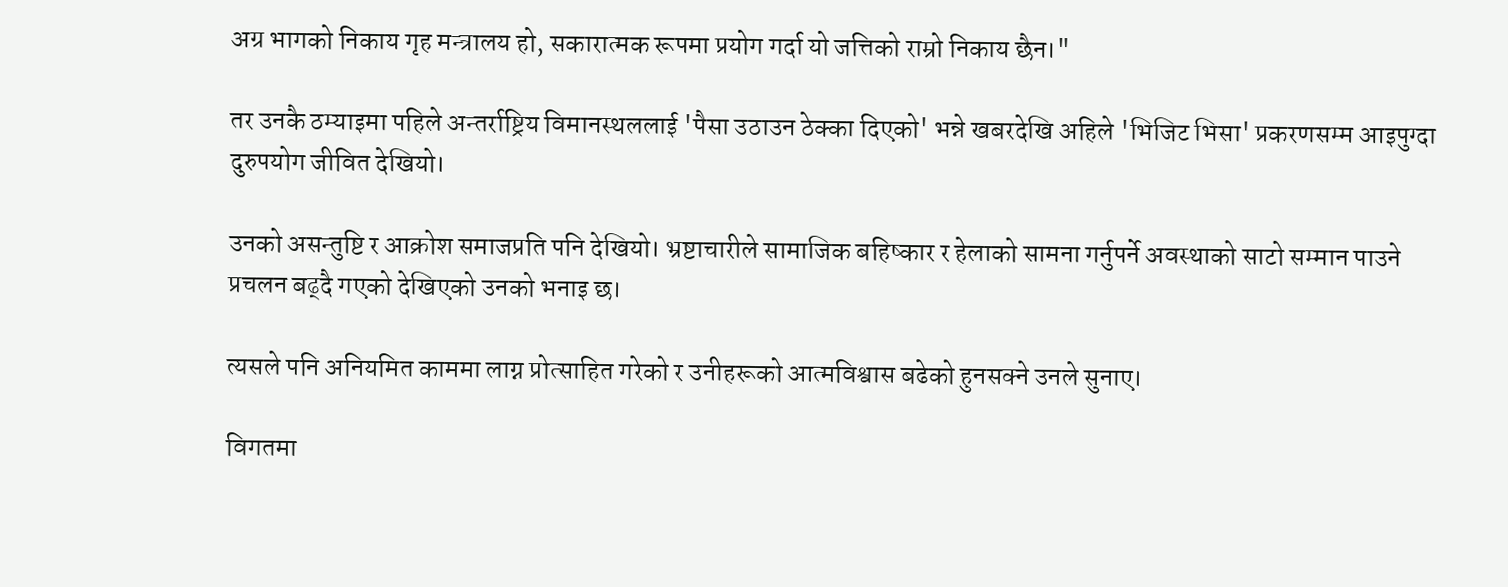अग्र भागको निकाय गृह मन्त्रालय हो, सकारात्मक रूपमा प्रयोग गर्दा यो जत्तिको राम्रो निकाय छैन।"

तर उनकै ठम्याइमा पहिले अन्तर्राष्ट्रिय विमानस्थललाई 'पैसा उठाउन ठेक्का दिएको' भन्ने खबरदेखि अहिले 'भिजिट भिसा' प्रकरणसम्म आइपुग्दा दुरुपयोग जीवित देखियो।

उनको असन्तुष्टि र आक्रोश समाजप्रति पनि देखियो। भ्रष्टाचारीले सामाजिक बहिष्कार र हेलाको सामना गर्नुपर्ने अवस्थाको साटो सम्मान पाउने प्रचलन बढ्दै गएको देखिएको उनको भनाइ छ।

त्यसले पनि अनियमित काममा लाग्न प्रोत्साहित गरेको र उनीहरूको आत्मविश्वास बढेको हुनसक्ने उनले सुनाए।

विगतमा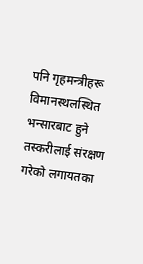पनि गृहमन्त्रीहरू विमानस्थलस्थित भन्सारबाट हुने तस्करीलाई संरक्षण गरेको लगायतका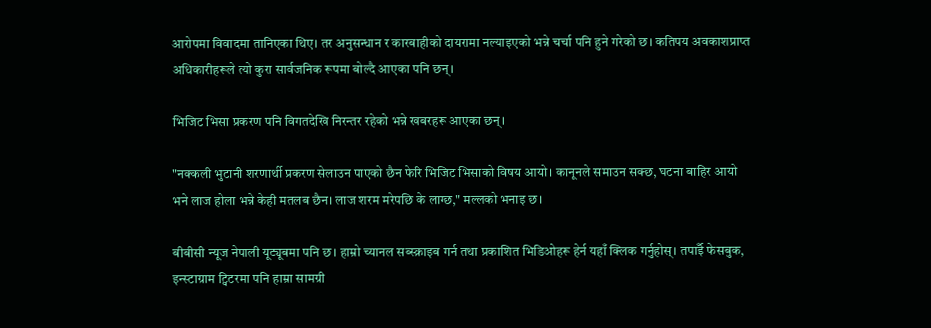आरोपमा विवादमा तानिएका थिए। तर अनुसन्धान र कारबाहीको दायरामा नल्याइएको भन्ने चर्चा पनि हुने गरेको छ। कतिपय अवकाशप्राप्त अधिकारीहरूले त्यो कुरा सार्वजनिक रूपमा बोल्दै आएका पनि छन्।

भिजिट भिसा प्रकरण पनि विगतदेखि निरन्तर रहेको भन्ने खबरहरू आएका छन्।

"नक्कली भुटानी शरणार्थी प्रकरण सेलाउन पाएको छैन फेरि भिजिट भिसाको विषय आयो। कानूनले समाउन सक्छ, घटना बाहिर आयो भने लाज होला भन्ने केही मतलब छैन। लाज शरम मरेपछि के लाग्छ," मल्लको भनाइ छ।

बीबीसी न्यूज नेपाली यूट्यूबमा पनि छ। हाम्रो च्यानल सब्स्क्राइब गर्न तथा प्रकाशित भिडिओहरू हेर्न यहाँ क्लिक गर्नुहोस्। तपाईँ फेसबुक, इन्स्टाग्राम ट्विटरमा पनि हाम्रा सामग्री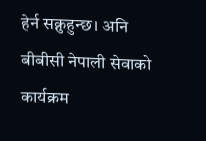हेर्न सक्नुहुन्छ। अनि बीबीसी नेपाली सेवाको कार्यक्रम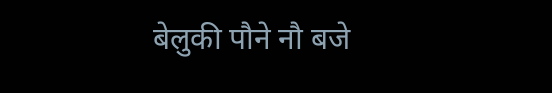बेलुकी पौने नौ बजे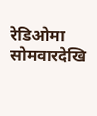रेडिओमा सोमवारदेखि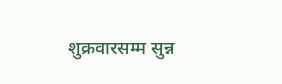शुक्रवारसम्म सुन्न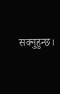सक्नुहुन्छ।